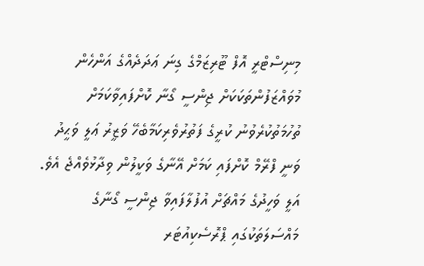މިނިސްޓްރީ އޮފް ޓޫރިޒަމްގެ ގިނަ ޢަދަދެއްގެ އަންހެން މުވައްޒަފުންތަކަކަށް ޖިންސީ ގޯނާ ކޮށްފައިވާކަމަށް ތުހުމަތުކުރެވުނު ކުރީގެ ފަތުރުވެރިކަމާބެހޭ ވަޒީރު ޢަލީ ވަޙީދު ވަނީ ފްރޭމް ކޮށްފައި ކަމަށް އޭނާގެ ވަކީލުން ވިދާޅުވެއްޖެ އެވެ.
އަލީ ވަހީދުގެ މައްޗަށް އުފުލާފައިވާ ޖިންސީ ގޯނާގެ މައްސަލަތަކުގައި ޕްރޮސެކިއުޓަރ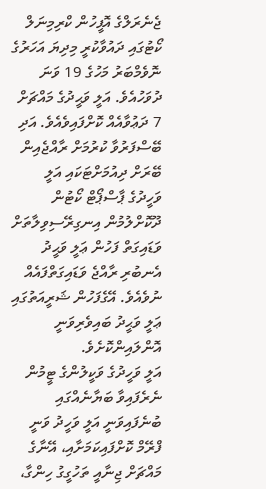ޖެނެރަލްގެ އޮފީހުން ކްރިމިނަލް ކޯޓުގައި ދައުވާކުރީ މިދިޔަ އަހަރުގެ ނޮވެމްބަރު މަހުގެ 19 ވަނަ ދުވަހުއެވެ. އަލީ ވަޙީދުގެ މައްޗަށް 7 ދަޢުވާއެއް ކޮށްފައިވެއެވެ. އަދި ބޭސްފަރުވާ ކުރުމަށް ރާއްޖެއިން ބޭރަށް ދިއުމަށްޓަކައި އަލީ ވަހީދުގެ ޕާސްޕޯޓް ކޯޓުން ދޫކޮށްލުމުން އިނގިރޭސިވިލާތަށް ވަޑައިގަތް ފަހުން ޢަލީ ވަޙީދު އެނބުރި ރާއްޖެ ވަޑައިގަތްފައެއް ނުވެއެވެ. އޭގެފަހުން ޝަރީއަތުގައި ޢަލީ ވަޙީދު ބައިވެރިވަނީ އޮންލައިންކޮށެވެ.
އަލީ ވަހީދުގެ ވަކީލުންގެ ޓީމުން ނެރެފައިވާ ބަޔާނެއްގައި ބުނެފައިވަނީ އަލީ ވަހީދު ވަނީ ފްރޭމް ކޮށްފައިކަމަށާއި، އޭނާގެ މައްޗަށް ޖިނާއީ ތަހުގީގު ހިންގާ،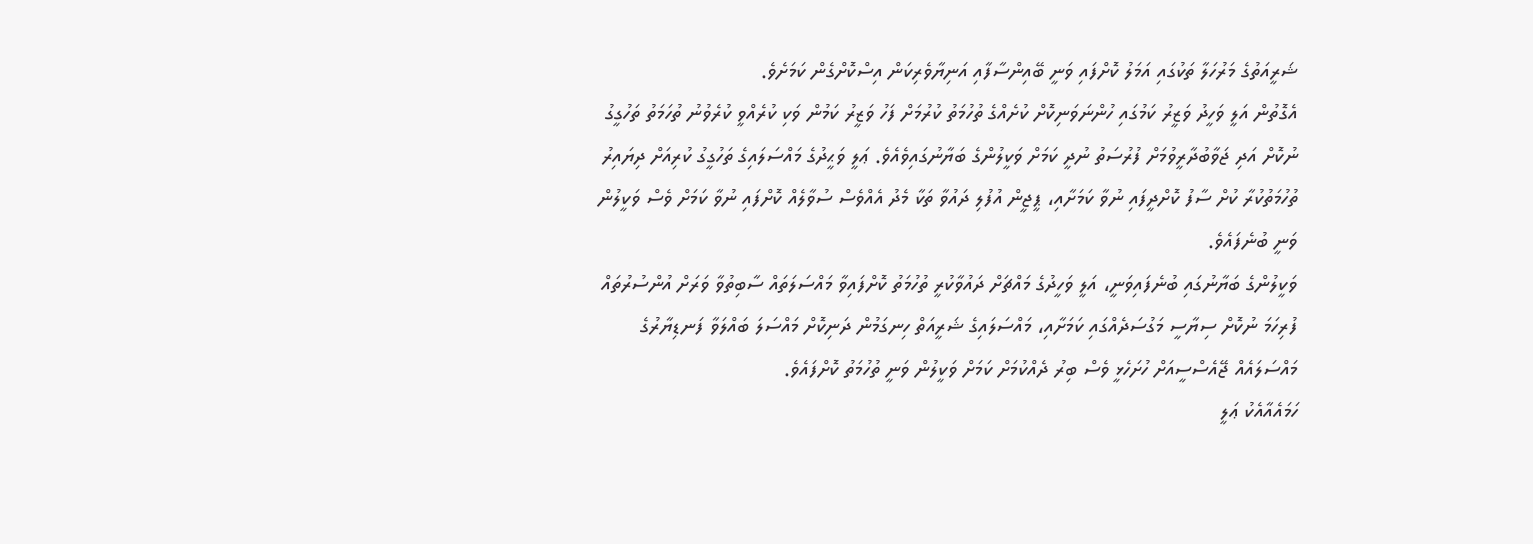ޝަރީއަތުގެ މަރުހަލާ ތަކުގައި އަމަލު ކޮށްފައި ވަނީ ބޭއިންސާފާއި އަނިޔާވެރިކަން އިސްކޮށްގެން ކަމަށެވެ.
އެގޮތުން އަލީ ވަހީދު ވަޒީރު ކަމުގައި ހުންނަވަނިކޮށް ކުށެއްގެ ތުހުމަތު ކުރުމަށް ފަހު ވަޒީރު ކަމުން ވަކި ކުރެއްވީ ކުރެވުނު ތުހަމަތު ތަހުގީގު ނުކޮށް އަދި ޖަވާބުދާރީވުމަށް ފުރުސަތު ނުދީ ކަމަށް ވަކީލުންގެ ބަޔާނުގައިވެއެވެ. ޢަލީ ވަޙީދުގެ މައްސަލައިގެ ތަހުގީގު ކުރިއަށް ދިޔައިރު ތުހުމަތުކުރާ ކުށް ސާފު ކޮށްދީފައި ނުވާ ކަމަށާއި، ޕީޖީން އުފުލި ދައުވާ ތަކާ މެދު އެއްވެސް ސުވާލެއް ކޮށްފައި ނުވާ ކަމަށް ވެސް ވަކީލުން ވަނީ ބުނެފައެވެ.
ވަކީލުންގެ ބަޔާނުގައި ބުނެފައިވަނީ، އަލީ ވަހީދުގެ މައްޗަށް ދައުވާކުރީ ތުހުމަތު ކޮށްފައިވާ މައްސަލަތައް ސާބިތުވާ ވަރަށް އުންސުރުތައް ފުރިހަމަ ނުކޮށް ސިޔާސީ މަގުސަދެއްގައި ކަމަށާއި، މައްސަލައިގެ ޝަރީއަތް ހިނގަމުން ދަނިކޮށް މައްސަލަ ބައްލަވާ ފަނޑިޔާރުގެ މައްސަލައެއް ޖޭއެސްސީއަށް ހުށަހެޅީ ވެސް ބިރު ދެއްކުމަށް ކަމަށް ވަކީލުން ވަނީ ތުހުމަތު ކޮށްފައެވެ.
ހަމައެއާއެކު ޢަލީ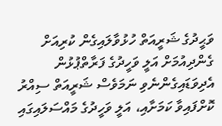ވަޙީދުގެ ޝަރީއަތް ހުޅުވާލައިގެން ކުރިއަށް ގެންދިއުމަށް އަލީ ވަހީދުގެ ފަރާތްޕުޅުން އެދިވަޑައިގެންނެވި ނަމަވެސް ޝަރީއަތް ސިއްރު ކޮށްފައިވާ ކަމަށާއި، އަލީ ވަހީދުގެ މައްސަލައިގައި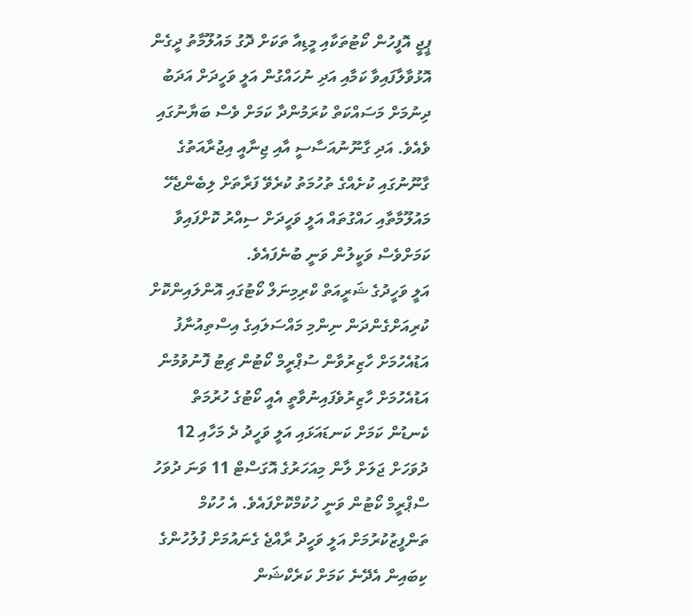ޕީޖީ އޮފީހުން ކޯޓުތަކާއި މީޑިއާ ތަކަށް ދޮގު މައުލޫމާތު ދީގެން އޮޅުވާލާފައިވާ ކަމާއި އަދި ނުހައްގުން އަލީ ވަހީދަށް އަދަބު ދިނުމަށް މަސައްކަތް ކުރަމުންދާ ކަމަށް ވެސް ބަޔާނުގައި ވެއެވެ. އަދި ގާނޫނުއަސާސީ އާއި ޖިނާއީ އިޖުރާއަތުގެ ގާނޫނުގައި ކުށެއްގެ ތުހުމަތު ކުރެވޭ ފަރާތަށް ލިބެންޖެހޭ މައުލޫމާތާއި ހައްގުތައް އަލީ ވަހީދަށް ސިއްރު ކޮށްފައިވާ ކަމަށްވެސް ވަކީލުން ވަނީ ބުނެފައެވެ.
އަލީ ވަހީދުގެ ޝަރީއަތް ކްރިމިނަލް ކޯޓުގައި އޮންލައިންކޮށް ކުރިއަށްގެންދަން ނިންމި މައްސަލައިގެ އިސްތިއުނާފު އަޑުއެހުމަށް ހާޒިރުވާން ސުޕްރީމް ކޯޓުން ޗިޓު ފޮނުވުމުން އަޑުއެހުމަށް ހާޒިރުވެފައިނުވާތީ އެއީ ކޯޓުގެ ހުރުމަތް ކެނޑުން ކަމަށް ކަނޑައަޅައި އަލީ ވަހީދު ދެ މަހާއި 12 ދުވަހަށް ޖަލަށް ލާން މިއަހަރުގެ އޮގަސްޓް 11 ވަނަ ދުވަހު ސްޕްރީމް ކޯޓުން ވަނީ ހުކުމްކޮށްފައެވެ. އެ ހުކުމް ތަންފީޒުކުރުމަށް އަލީ ވަހީދު ރާއްޖެ ގެނައުމަށް ފުލުހުންގެ ކިބައިން އެދޭނެ ކަމަށް ކަރެކްޝަން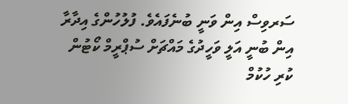ސަރވިސް އިން ވަނީ ބުނެފައެވެ. ފުލުހުންގެ އިދާރާ އިން ބުނީ އަލީ ވަހީދުގެ މައްޗަށް ސުޕްރީމް ކޯޓުން ކުރި ހުކުމް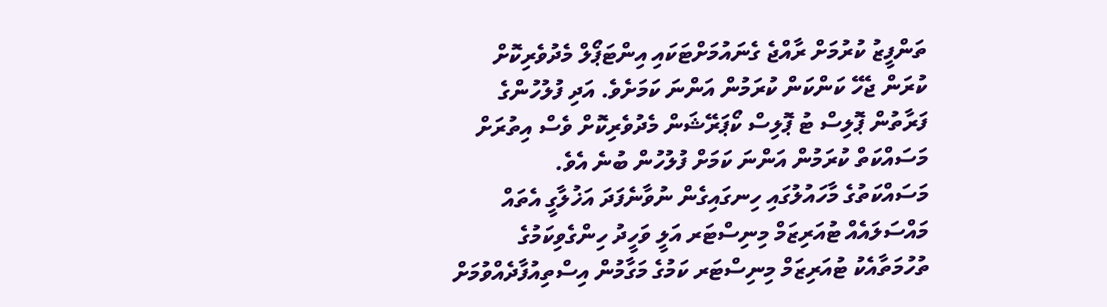ތަންފީޒު ކުރުމަށް ރާއްޖެ ގެނައުމަށްޓަކައި އިންޓަޕޯލް މެދުވެރިކޮށް ކުރަން ޖެހޭ ކަންކަން ކުރަމުން އަންނަ ކަމަށެވެ. އަދި ފުލުހުންގެ ފަރާތުން ޕޮލިސް ޓު ޕޮލިސް ކޯޕަރޭޝަން މެދުވެރިކޮށް ވެސް އިތުރަށް މަސައްކަތް ކުރަމުން އަންނަ ކަމަށް ފުލުހުން ބުނެ އެވެ.
މަސައްކަތުގެ މާހައުލުގައި ހިނގައިގެން ނުވާނެފަދަ އަޚުލާގީ އެތައް މައްސަލައެއް ޓުއަރިޒަމް މިނިސްޓަރ އަލީ ވަހީދު ހިންގެވިކަމުގެ ތުހުމަތާއެކު ޓުއަރިޒަމް މިނިސްޓަރ ކަމުގެ މަގާމުން އިސްތިއުފާދެއްވުމަށް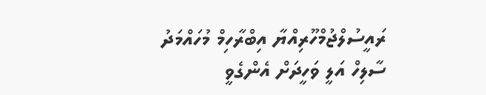ރައީސުލްޖުމްހޫރިއްޔާ އިބްރާހިމް މުހައްމަދު ސާލިހް އަލީ ވަހީދަށް އެންގެވީ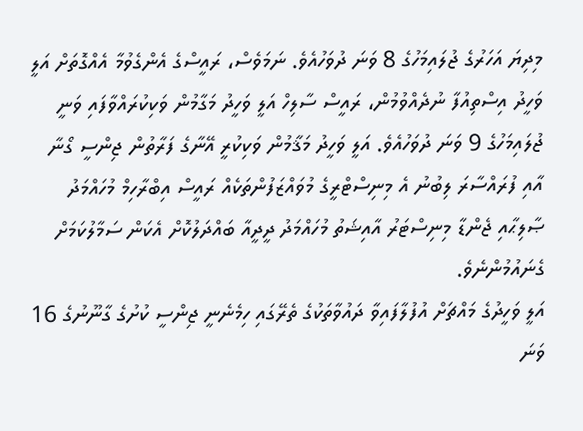މިދިޔަ އަހަރުގެ ޖުލައިމަހުގެ 8 ވަނަ ދުވަހުއެވެ. ނަމަވެސް، ރައީސްގެ އެންގެވުމާ އެއްގޮތަށް އަލީ ވަހީދު އިސްތިއުފާ ނުދެއްވުމުން، ރައީސް ސާލިހް އަލީ ވަހީދު މަގާމުން ވަކިކުރައްވާފައި ވަނީ ޖުލައިމަހުގެ 9 ވަނަ ދުވަހުއެވެ. އަލީ ވަހީދު މަޤާމުން ވަކިކުރީ އޭނާގެ ފަރާތުން ޖިންސީ ގޯނާ އާއި ފުރައްސާރަ ލިބުނު އެ މިނިސްޓްރީގެ މުވައްޒަފުންތަކެއް ރައީސް އިބްރާހިމް މުހައްމަދު ޞާލިޙާއި ޖެންޑާ މިނިސްޓަރު އާއިޝަތު މުހައްމަދު ދީދީއާ ބައްދަލުކޮށް އެކަން ސަމާލުކަމަށް ގެނައުމުންނެވެ.
އަލީ ވަހީދުގެ މައްޗަށް އުފުލާފައިވާ ދައުވާތަކުގެ ތެރޭގައި ހިމެނެނީ ޖިންސީ ކުށުގެ ގާނޫނުގެ 16 ވަނަ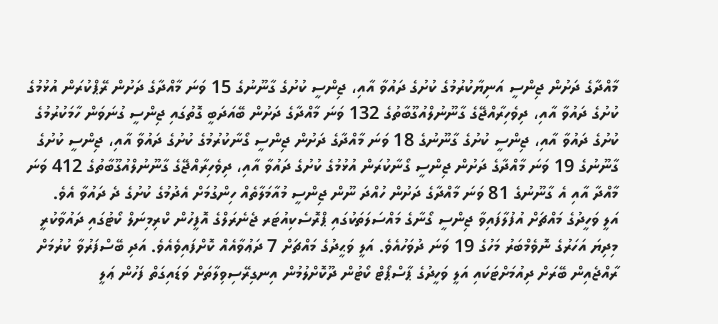މާއްދާގެ ދަށުން ޖިންސީ އަނިޔާކުރުމުގެ ކުށުގެ ދައުވާ އާއި، ޖިންސީ ކުށުގެ ގާނޫނުގެ 15 ވަނަ މާއްދާގެ ދަށުން ރޭޕްކުރަން އުޅުމުގެ ކުށުގެ ދައުވާ އާއި، ދިވެހިރާއްޖޭގެ ގާނޫނުލްއުގޫބާތުގެ 132 ވަނަ މާއްދާގެ ދަށުން ބޭއަދަބީ ގޮތުގައި ޖިންސީ ގުނަވަން ހާމަކުރުމުގެ ކުށުގެ ދައުވާ އާއި، ޖިންސީ ކުށުގެ ގާނޫނުގެ 18 ވަނަ މާއްދާގެ ދަށުން ޖިންސީ ގޯނާކުރުމުގެ ކުށުގެ ދައުވާ އާއި، ޖިންސީ ކުށުގެ ގާނޫނުގެ 19 ވަނަ މާއްދާގެ ދަށުން ޖިންސީ ގޯނާކުރަން އުޅުމުގެ ކުށުގެ ދައުވާ އާއި، ދިވެހިރާއްޖޭގެ ގާނޫނުލްއުގޫބާތުގެ 412 ވަނަ މާއްދާ އާއި އެ ގާނޫނުގެ 81 ވަނަ މާއްދާގެ ދަށުން ހުއްދަ ނޫން ޖިންސީ މުއާމަލާތެއް ހިންގުމަށް އެދުމުގެ ކުށުގެ ދެ ދައުވާ އެވެ.
އަލީ ވަހީދުގެ މައްޗަށް އުފުލާފައިވާ ޖިންސީ ގޯނާގެ މައްސަލަތަކުގައި ޕްރޮސެކިއުޓަރ ޖެނެރަލްގެ އޮފީހުން ކްރިމިނަލް ކޯޓުގައި ދައުވާކުރީ މިދިޔަ އަހަރުގެ ނޮވެމްބަރު މަހުގެ 19 ވަނަ ދުވަހުއެވެ. އަލީ ވަޙީދުގެ މައްޗަށް 7 ދަޢުވާއެއް ކޮށްފައިވެއެވެ. އަދި ބޭސްފަރުވާ ކުރުމަށް ރާއްޖެއިން ބޭރަށް ދިއުމަށްޓަކައި އަލީ ވަހީދުގެ ޕާސްޕޯޓް ކޯޓުން ދޫކޮށްލުމުން އިނގިރޭސިވިލާތަށް ވަޑައިގަތް ފަހުން ޢަލީ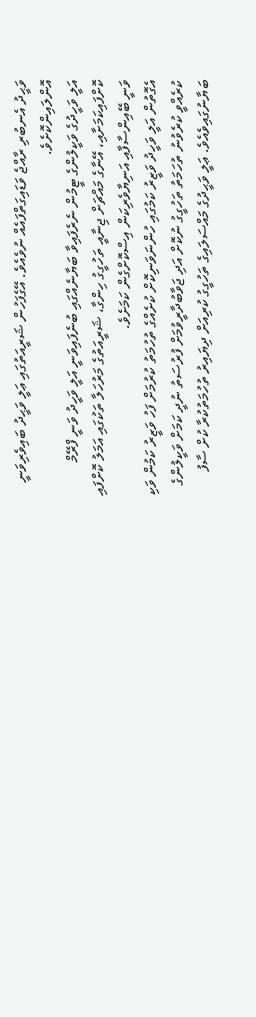ވަޙީދު އެނބުރި ރާއްޖެ ވަޑައިގަތްފައެއް ނުވެއެވެ. އޭގެފަހުން ޝަރީއަތުގައި ޢަލީ ވަޙީދު ބައިވެރިވަނީ އޮންލައިންކޮށެވެ.
އަލީ ވަހީދުގެ ވަކީލުންގެ ޓީމުން ނެރެފައިވާ ބަޔާނެއްގައި ބުނެފައިވަނީ އަލީ ވަހީދު ވަނީ ފްރޭމް ކޮށްފައިކަމަށާއި، އޭނާގެ މައްޗަށް ޖިނާއީ ތަހުގީގު ހިންގާ، ޝަރީއަތުގެ މަރުހަލާ ތަކުގައި އަމަލު ކޮށްފައި ވަނީ ބޭއިންސާފާއި އަނިޔާވެރިކަން އިސްކޮށްގެން ކަމަށެވެ.
އެގޮތުން އަލީ ވަހީދު ވަޒީރު ކަމުގައި ހުންނަވަނިކޮށް ކުށެއްގެ ތުހުމަތު ކުރުމަށް ފަހު ވަޒީރު ކަމުން ވަކި ކުރެއްވީ ކުރެވުނު ތުހަމަތު ތަހުގީގު ނުކޮށް އަދި ޖަވާބުދާރީވުމަށް ފުރުސަތު ނުދީ ކަމަށް ވަކީލުންގެ ބަޔާނުގައިވެއެވެ. ޢަލީ ވަޙީދުގެ މައްސަލައިގެ ތަހުގީގު ކުރިއަށް ދިޔައިރު ތުހުމަތުކުރާ ކުށް ސާފު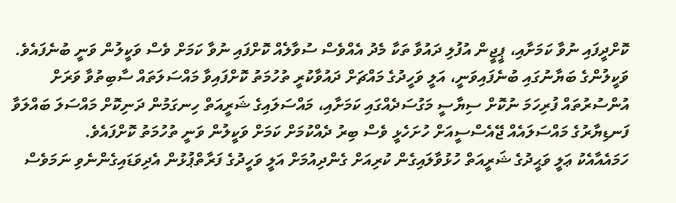ކޮށްދީފައި ނުވާ ކަމަށާއި، ޕީޖީން އުފުލި ދައުވާ ތަކާ މެދު އެއްވެސް ސުވާލެއް ކޮށްފައި ނުވާ ކަމަށް ވެސް ވަކީލުން ވަނީ ބުނެފައެވެ.
ވަކީލުންގެ ބަޔާނުގައި ބުނެފައިވަނީ، އަލީ ވަހީދުގެ މައްޗަށް ދައުވާކުރީ ތުހުމަތު ކޮށްފައިވާ މައްސަލަތައް ސާބިތުވާ ވަރަށް އުންސުރުތައް ފުރިހަމަ ނުކޮށް ސިޔާސީ މަގުސަދެއްގައި ކަމަށާއި، މައްސަލައިގެ ޝަރީއަތް ހިނގަމުން ދަނިކޮށް މައްސަލަ ބައްލަވާ ފަނޑިޔާރުގެ މައްސަލައެއް ޖޭއެސްސީއަށް ހުށަހެޅީ ވެސް ބިރު ދެއްކުމަށް ކަމަށް ވަކީލުން ވަނީ ތުހުމަތު ކޮށްފައެވެ.
ހަމައެއާއެކު ޢަލީ ވަޙީދުގެ ޝަރީއަތް ހުޅުވާލައިގެން ކުރިއަށް ގެންދިއުމަށް އަލީ ވަހީދުގެ ފަރާތްޕުޅުން އެދިވަޑައިގެންނެވި ނަމަވެސް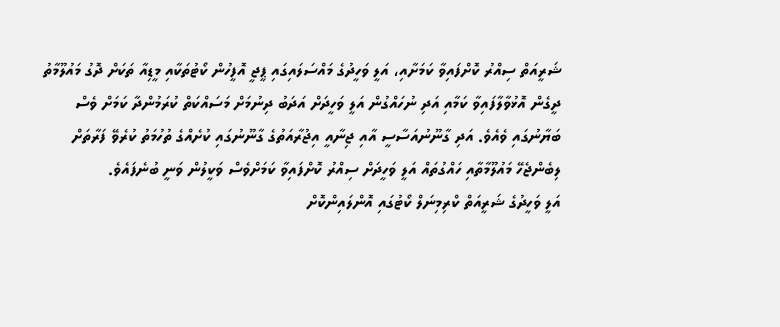ޝަރީއަތް ސިއްރު ކޮށްފައިވާ ކަމަށާއި، އަލީ ވަހީދުގެ މައްސަލައިގައި ޕީޖީ އޮފީހުން ކޯޓުތަކާއި މީޑިއާ ތަކަށް ދޮގު މައުލޫމާތު ދީގެން އޮޅުވާލާފައިވާ ކަމާއި އަދި ނުހައްގުން އަލީ ވަހީދަށް އަދަބު ދިނުމަށް މަސައްކަތް ކުރަމުންދާ ކަމަށް ވެސް ބަޔާނުގައި ވެއެވެ. އަދި ގާނޫނުއަސާސީ އާއި ޖިނާއީ އިޖުރާއަތުގެ ގާނޫނުގައި ކުށެއްގެ ތުހުމަތު ކުރެވޭ ފަރާތަށް ލިބެންޖެހޭ މައުލޫމާތާއި ހައްގުތައް އަލީ ވަހީދަށް ސިއްރު ކޮށްފައިވާ ކަމަށްވެސް ވަކީލުން ވަނީ ބުނެފައެވެ.
އަލީ ވަހީދުގެ ޝަރީއަތް ކްރިމިނަލް ކޯޓުގައި އޮންލައިންކޮށް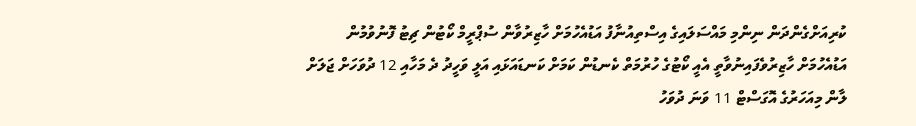ކުރިއަށްގެންދަން ނިންމި މައްސަލައިގެ އިސްތިއުނާފު އަޑުއެހުމަށް ހާޒިރުވާން ސުޕްރީމް ކޯޓުން ޗިޓު ފޮނުވުމުން އަޑުއެހުމަށް ހާޒިރުވެފައިނުވާތީ އެއީ ކޯޓުގެ ހުރުމަތް ކެނޑުން ކަމަށް ކަނޑައަޅައި އަލީ ވަހީދު ދެ މަހާއި 12 ދުވަހަށް ޖަލަށް ލާން މިއަހަރުގެ އޮގަސްޓް 11 ވަނަ ދުވަހު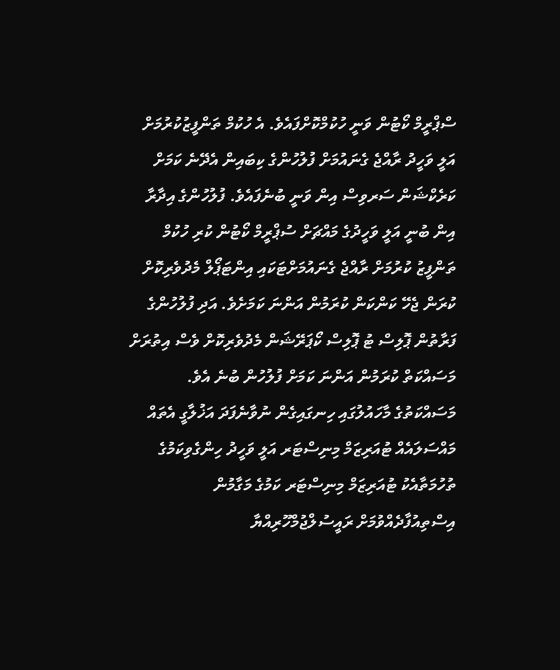ސްޕްރީމް ކޯޓުން ވަނީ ހުކުމްކޮށްފައެވެ. އެ ހުކުމް ތަންފީޒުކުރުމަށް އަލީ ވަހީދު ރާއްޖެ ގެނައުމަށް ފުލުހުންގެ ކިބައިން އެދޭނެ ކަމަށް ކަރެކްޝަން ސަރވިސް އިން ވަނީ ބުނެފައެވެ. ފުލުހުންގެ އިދާރާ އިން ބުނީ އަލީ ވަހީދުގެ މައްޗަށް ސުޕްރީމް ކޯޓުން ކުރި ހުކުމް ތަންފީޒު ކުރުމަށް ރާއްޖެ ގެނައުމަށްޓަކައި އިންޓަޕޯލް މެދުވެރިކޮށް ކުރަން ޖެހޭ ކަންކަން ކުރަމުން އަންނަ ކަމަށެވެ. އަދި ފުލުހުންގެ ފަރާތުން ޕޮލިސް ޓު ޕޮލިސް ކޯޕަރޭޝަން މެދުވެރިކޮށް ވެސް އިތުރަށް މަސައްކަތް ކުރަމުން އަންނަ ކަމަށް ފުލުހުން ބުނެ އެވެ.
މަސައްކަތުގެ މާހައުލުގައި ހިނގައިގެން ނުވާނެފަދަ އަޚުލާގީ އެތައް މައްސަލައެއް ޓުއަރިޒަމް މިނިސްޓަރ އަލީ ވަހީދު ހިންގެވިކަމުގެ ތުހުމަތާއެކު ޓުއަރިޒަމް މިނިސްޓަރ ކަމުގެ މަގާމުން އިސްތިއުފާދެއްވުމަށް ރައީސުލްޖުމްހޫރިއްޔާ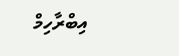އިބްރާހިމް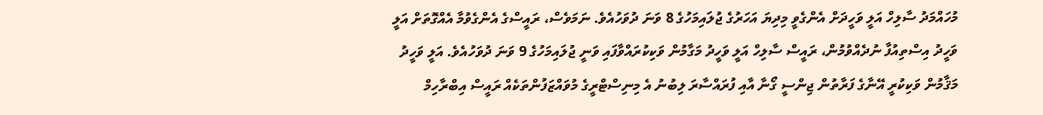މުހައްމަދު ސާލިހް އަލީ ވަހީދަށް އެންގެވީ މިދިޔަ އަހަރުގެ ޖުލައިމަހުގެ 8 ވަނަ ދުވަހުއެވެ. ނަމަވެސް، ރައީސްގެ އެންގެވުމާ އެއްގޮތަށް އަލީ ވަހީދު އިސްތިއުފާ ނުދެއްވުމުން، ރައީސް ސާލިހް އަލީ ވަހީދު މަގާމުން ވަކިކުރައްވާފައި ވަނީ ޖުލައިމަހުގެ 9 ވަނަ ދުވަހުއެވެ. އަލީ ވަހީދު މަޤާމުން ވަކިކުރީ އޭނާގެ ފަރާތުން ޖިންސީ ގޯނާ އާއި ފުރައްސާރަ ލިބުނު އެ މިނިސްޓްރީގެ މުވައްޒަފުންތަކެއް ރައީސް އިބްރާހިމް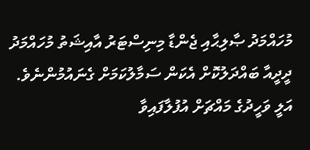މުހައްމަދު ޞާލިޙާއި ޖެންޑާ މިނިސްޓަރު އާއިޝަތު މުހައްމަދު ދީދީއާ ބައްދަލުކޮށް އެކަން ސަމާލުކަމަށް ގެނައުމުންނެވެ.
އަލީ ވަހީދުގެ މައްޗަށް އުފުލާފައިވާ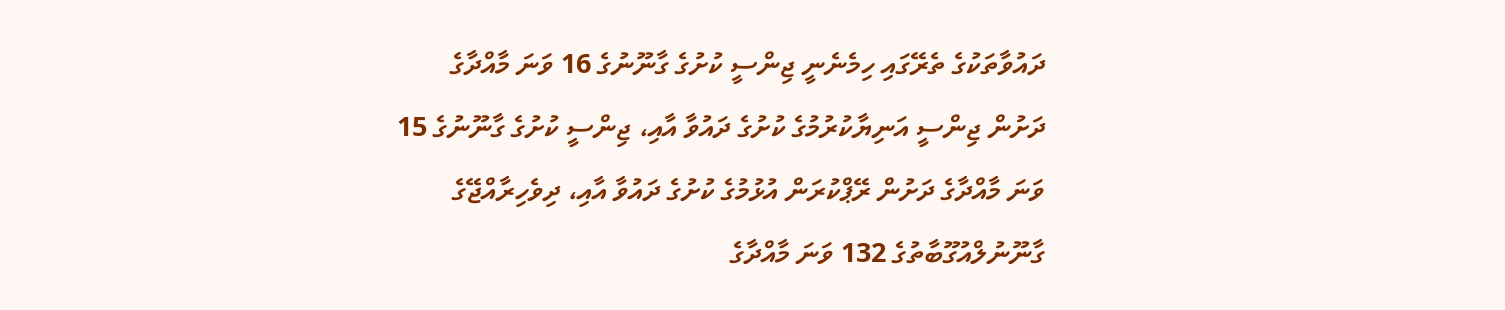ދައުވާތަކުގެ ތެރޭގައި ހިމެނެނީ ޖިންސީ ކުށުގެ ގާނޫނުގެ 16 ވަނަ މާއްދާގެ ދަށުން ޖިންސީ އަނިޔާކުރުމުގެ ކުށުގެ ދައުވާ އާއި، ޖިންސީ ކުށުގެ ގާނޫނުގެ 15 ވަނަ މާއްދާގެ ދަށުން ރޭޕްކުރަން އުޅުމުގެ ކުށުގެ ދައުވާ އާއި، ދިވެހިރާއްޖޭގެ ގާނޫނުލްއުގޫބާތުގެ 132 ވަނަ މާއްދާގެ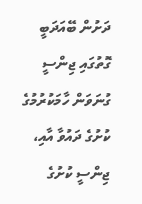ދަށުން ބޭއަދަބީ ގޮތުގައި ޖިންސީ ގުނަވަން ހާމަކުރުމުގެ ކުށުގެ ދައުވާ އާއި، ޖިންސީ ކުށުގެ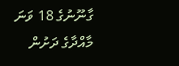ގާނޫނުގެ 18 ވަނަ މާއްދާގެ ދަށުން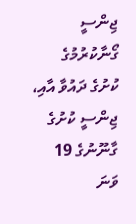ޖިންސީ ގޯނާކުރުމުގެ ކުށުގެ ދައުވާ އާއި، ޖިންސީ ކުށުގެ ގާނޫނުގެ 19 ވަނަ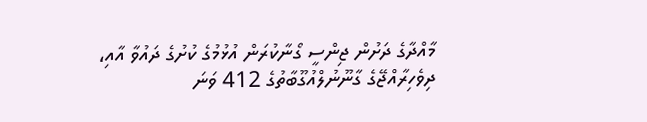މާއްދާގެ ދަށުން ޖިންސީ ގޯނާކުރަން އުޅުމުގެ ކުށުގެ ދައުވާ އާއި، ދިވެހިރާއްޖޭގެ ގާނޫނުލްއުގޫބާތުގެ 412 ވަނަ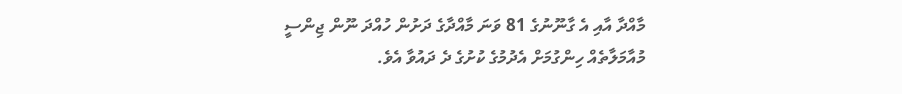މާއްދާ އާއި އެ ގާނޫނުގެ 81 ވަނަ މާއްދާގެ ދަށުން ހުއްދަ ނޫން ޖިންސީ މުއާމަލާތެއް ހިންގުމަށް އެދުމުގެ ކުށުގެ ދެ ދައުވާ އެވެ.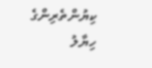ކިޔުންތެރިންގެ ހިޔާލު